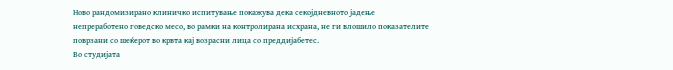Ново рандомизирано клиничко испитување покажува дека секојдневното јадење непреработено говедско месо, во рамки на контролирана исхрана, не ги влошило показателите поврзани со шеќерот во крвта кај возрасни лица со преддијабетес.
Во студијата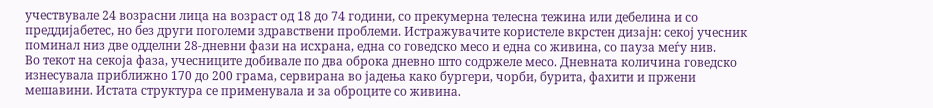учествувале 24 возрасни лица на возраст од 18 до 74 години, со прекумерна телесна тежина или дебелина и со преддијабетес, но без други поголеми здравствени проблеми. Истражувачите користеле вкрстен дизајн: секој учесник поминал низ две одделни 28-дневни фази на исхрана, една со говедско месо и една со живина, со пауза меѓу нив.
Во текот на секоја фаза, учесниците добивале по два оброка дневно што содржеле месо. Дневната количина говедско изнесувала приближно 170 до 200 грама, сервирана во јадења како бургери, чорби, бурита, фахити и пржени мешавини. Истата структура се применувала и за оброците со живина.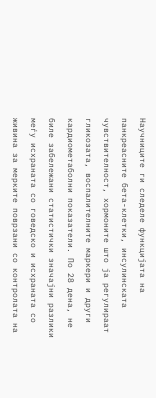Научниците ги следеле функцијата на панкреасните бета-клетки, инсулинската чувствителност, хормоните што ја регулираат гликозата, воспалителните маркери и други кардиометаболни показатели. По 28 дена, не биле забележани статистички значајни разлики меѓу исхраната со говедско и исхраната со живина за мерките поврзани со контролата на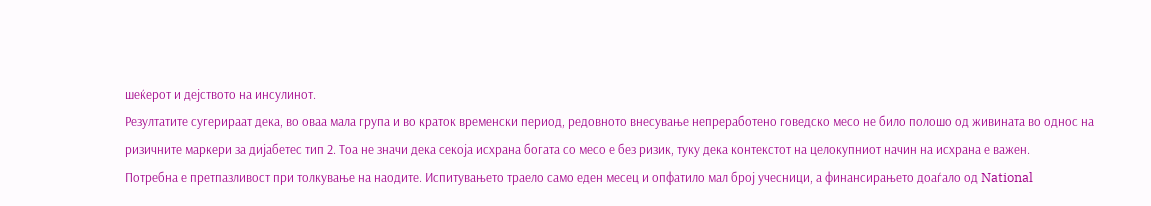шеќерот и дејството на инсулинот.
Резултатите сугерираат дека, во оваа мала група и во краток временски период, редовното внесување непреработено говедско месо не било полошо од живината во однос на ризичните маркери за дијабетес тип 2. Тоа не значи дека секоја исхрана богата со месо е без ризик, туку дека контекстот на целокупниот начин на исхрана е важен.
Потребна е претпазливост при толкување на наодите. Испитувањето траело само еден месец и опфатило мал број учесници, а финансирањето доаѓало од National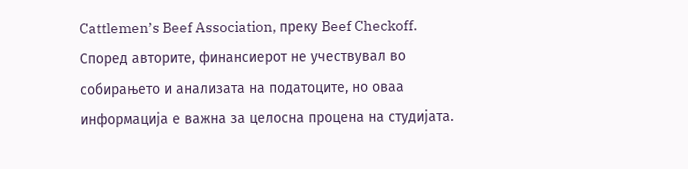Cattlemen’s Beef Association, преку Beef Checkoff. Според авторите, финансиерот не учествувал во собирањето и анализата на податоците, но оваа информација е важна за целосна процена на студијата.